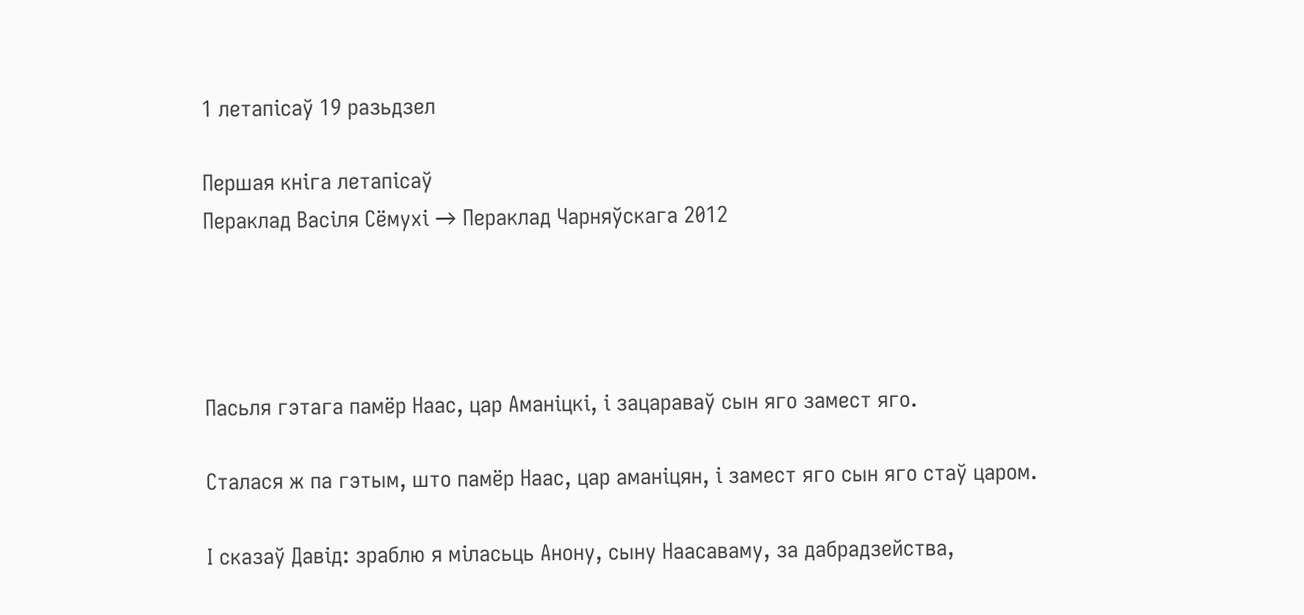1 летапісаў 19 разьдзел

Першая кніга летапісаў
Пераклад Васіля Сёмухі → Пераклад Чарняўскага 2012




Пасьля гэтага памёр Наас, цар Аманіцкі, і зацараваў сын яго замест яго.

Сталася ж па гэтым, што памёр Наас, цар аманіцян, і замест яго сын яго стаў царом.

І сказаў Давід: зраблю я міласьць Анону, сыну Наасаваму, за дабрадзейства,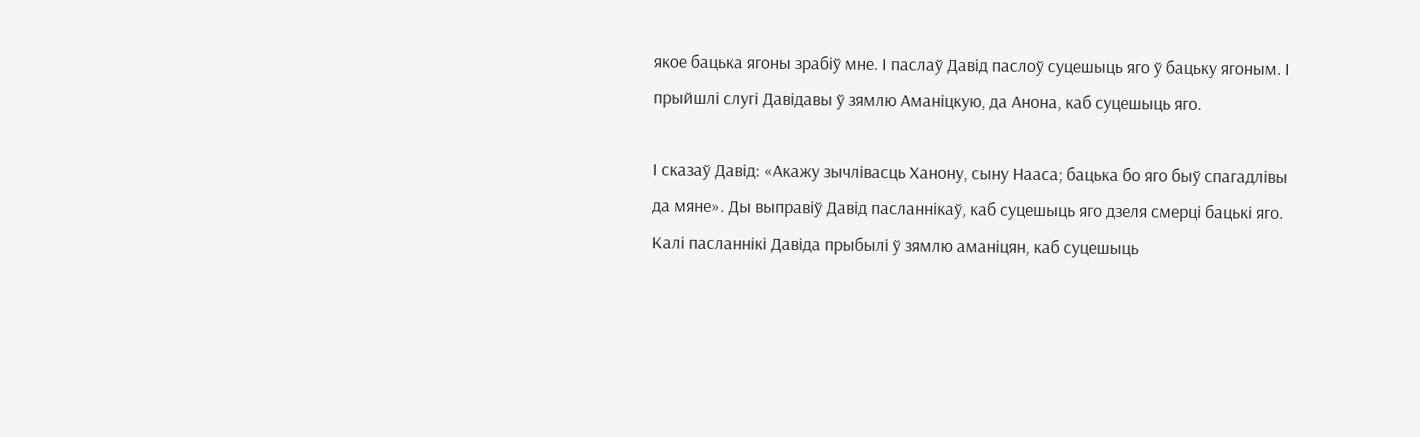якое бацька ягоны зрабіў мне. І паслаў Давід паслоў суцешыць яго ў бацьку ягоным. І прыйшлі слугі Давідавы ў зямлю Аманіцкую, да Анона, каб суцешыць яго.

І сказаў Давід: «Акажу зычлівасць Ханону, сыну Нааса; бацька бо яго быў спагадлівы да мяне». Ды выправіў Давід пасланнікаў, каб суцешыць яго дзеля смерці бацькі яго. Калі пасланнікі Давіда прыбылі ў зямлю аманіцян, каб суцешыць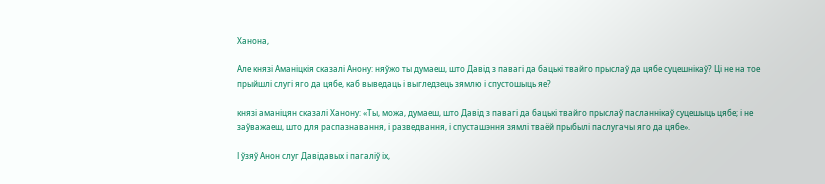Ханона,

Але князі Аманіцкія сказалі Анону: няўжо ты думаеш, што Давід з павагі да бацькі твайго прыслаў да цябе суцешнікаў? Ці не на тое прыйшлі слугі яго да цябе, каб выведаць і выгледзець зямлю і спустошыць яе?

князі аманіцян сказалі Ханону: «Ты, можа, думаеш, што Давід з павагі да бацькі твайго прыслаў пасланнікаў суцешыць цябе; і не заўважаеш, што для распазнавання, і разведвання, і спусташэння зямлі тваёй прыбылі паслугачы яго да цябе».

І ўзяў Анон слуг Давідавых і пагаліў іх,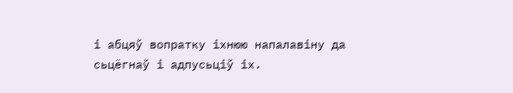і абцяў вопратку іхнюю напалавіну да сьцёгнаў і адпусьціў іх.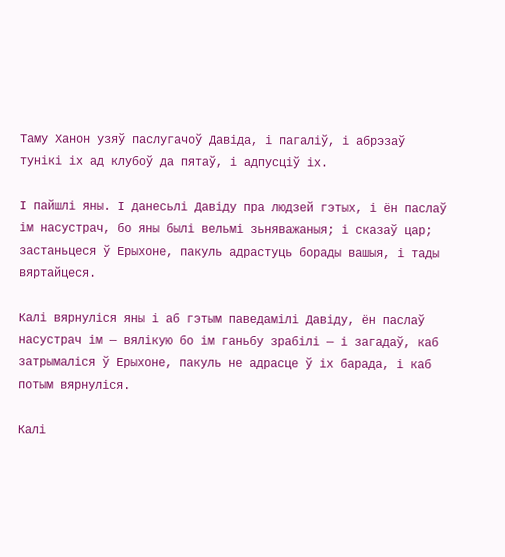Таму Ханон узяў паслугачоў Давіда, і пагаліў, і абрэзаў тунікі іх ад клубоў да пятаў, і адпусціў іх.

І пайшлі яны. І данесьлі Давіду пра людзей гэтых, і ён паслаў ім насустрач, бо яны былі вельмі зьняважаныя; і сказаў цар; застаньцеся ў Ерыхоне, пакуль адрастуць борады вашыя, і тады вяртайцеся.

Калі вярнуліся яны і аб гэтым паведамілі Давіду, ён паслаў насустрач ім — вялікую бо ім ганьбу зрабілі — і загадаў, каб затрымаліся ў Ерыхоне, пакуль не адрасце ў іх барада, і каб потым вярнуліся.

Калі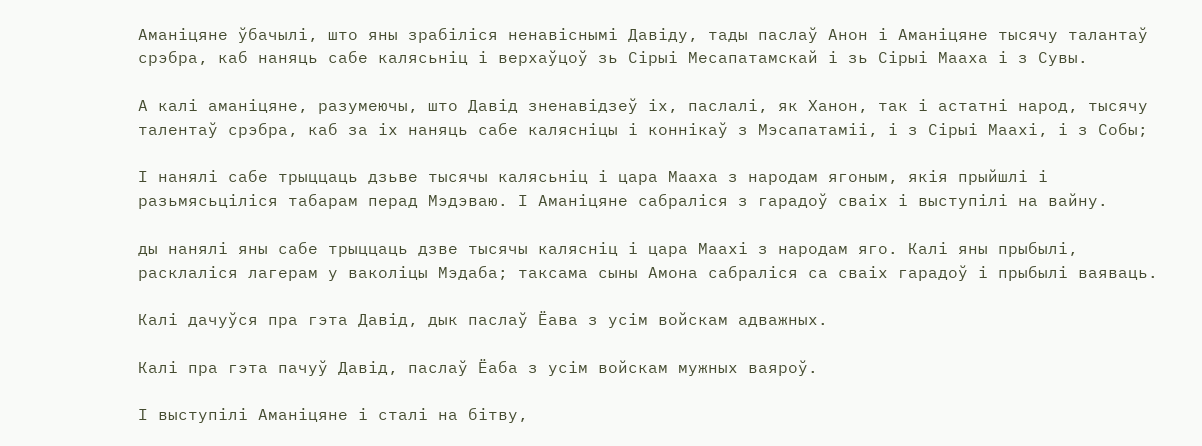Аманіцяне ўбачылі, што яны зрабіліся ненавіснымі Давіду, тады паслаў Анон і Аманіцяне тысячу талантаў срэбра, каб наняць сабе калясьніц і верхаўцоў зь Сірыі Месапатамскай і зь Сірыі Мааха і з Сувы.

А калі аманіцяне, разумеючы, што Давід зненавідзеў іх, паслалі, як Ханон, так і астатні народ, тысячу талентаў срэбра, каб за іх наняць сабе калясніцы і коннікаў з Мэсапатаміі, і з Сірыі Маахі, і з Собы;

І нанялі сабе трыццаць дзьве тысячы калясьніц і цара Мааха з народам ягоным, якія прыйшлі і разьмясьціліся табарам перад Мэдэваю. І Аманіцяне сабраліся з гарадоў сваіх і выступілі на вайну.

ды нанялі яны сабе трыццаць дзве тысячы калясніц і цара Маахі з народам яго. Калі яны прыбылі, расклаліся лагерам у ваколіцы Мэдаба; таксама сыны Амона сабраліся са сваіх гарадоў і прыбылі ваяваць.

Калі дачуўся пра гэта Давід, дык паслаў Ёава з усім войскам адважных.

Калі пра гэта пачуў Давід, паслаў Ёаба з усім войскам мужных ваяроў.

І выступілі Аманіцяне і сталі на бітву,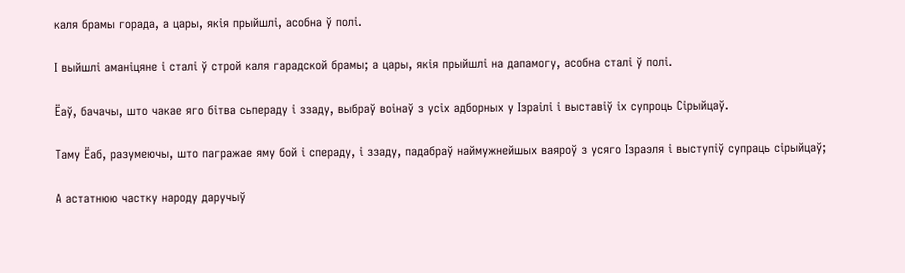каля брамы горада, а цары, якія прыйшлі, асобна ў полі.

І выйшлі аманіцяне і сталі ў строй каля гарадской брамы; а цары, якія прыйшлі на дапамогу, асобна сталі ў полі.

Ёаў, бачачы, што чакае яго бітва сьпераду і ззаду, выбраў воінаў з усіх адборных у Ізраілі і выставіў іх супроць Сірыйцаў.

Таму Ёаб, разумеючы, што пагражае яму бой і спераду, і ззаду, падабраў наймужнейшых ваяроў з усяго Ізраэля і выступіў супраць сірыйцаў;

А астатнюю частку народу даручыў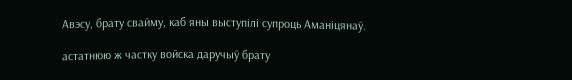Авэсу, брату свайму, каб яны выступілі супроць Аманіцянаў.

астатнюю ж частку войска даручыў брату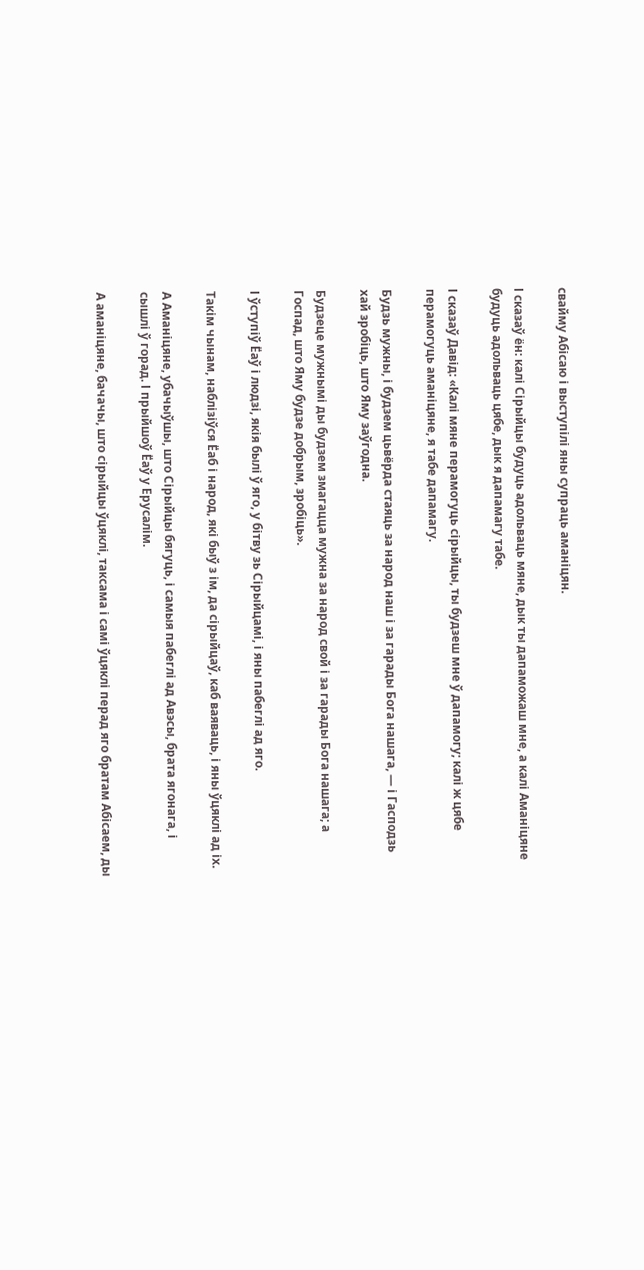свайму Абісаю і выступілі яны супраць аманіцян.

І сказаў ён: калі Сірыйцы будуць адольваць мяне, дык ты дапаможаш мне, а калі Аманіцяне будуць адольваць цябе, дык я дапамагу табе.

І сказаў Давід: «Калі мяне перамогуць сірыйцы, ты будзеш мне ў дапамогу; калі ж цябе перамогуць аманіцяне, я табе дапамагу.

Будзь мужны, і будзем цьвёрда стаяць за народ наш і за гарады Бога нашага, — і Гасподзь хай зробіць, што Яму заўгодна.

Будзеце мужнымі ды будзем змагацца мужна за народ свой і за гарады Бога нашага; а Госпад, што Яму будзе добрым, зробіць».

І ўступіў Ёаў і людзі, якія былі ў яго, у бітву зь Сірыйцамі, і яны пабеглі ад яго.

Такім чынам, наблізіўся Ёаб і народ, які быў з ім, да сірыйцаў, каб ваяваць, і яны ўцяклі ад іх.

А Аманіцяне, убачыўшы, што Сірыйцы бягуць, і самыя пабеглі ад Авэсы, брата ягонага, і сышлі ў горад. І прыйшоў Ёаў у Ерусалім.

А аманіцяне, бачачы, што сірыйцы ўцяклі, таксама і самі ўцяклі перад яго братам Абісаем, ды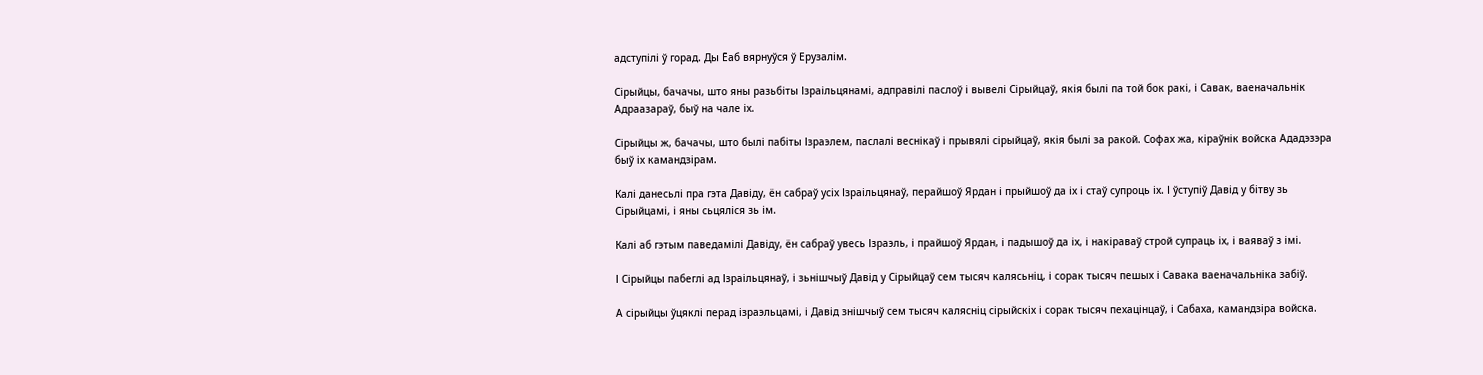адступілі ў горад. Ды Ёаб вярнуўся ў Ерузалім.

Сірыйцы, бачачы, што яны разьбіты Ізраільцянамі, адправілі паслоў і вывелі Сірыйцаў, якія былі па той бок ракі, і Савак, ваеначальнік Адраазараў, быў на чале іх.

Сірыйцы ж, бачачы, што былі пабіты Ізраэлем, паслалі веснікаў і прывялі сірыйцаў, якія былі за ракой. Софах жа, кіраўнік войска Ададэзэра быў іх камандзірам.

Калі данесьлі пра гэта Давіду, ён сабраў усіх Ізраільцянаў, перайшоў Ярдан і прыйшоў да іх і стаў супроць іх. І ўступіў Давід у бітву зь Сірыйцамі, і яны сьцяліся зь ім.

Калі аб гэтым паведамілі Давіду, ён сабраў увесь Ізраэль, і прайшоў Ярдан, і падышоў да іх, і накіраваў строй супраць іх, і ваяваў з імі.

І Сірыйцы пабеглі ад Ізраільцянаў, і зьнішчыў Давід у Сірыйцаў сем тысяч калясьніц, і сорак тысяч пешых і Савака ваеначальніка забіў.

А сірыйцы ўцяклі перад ізраэльцамі, і Давід знішчыў сем тысяч калясніц сірыйскіх і сорак тысяч пехацінцаў, і Сабаха, камандзіра войска.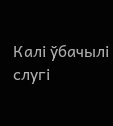Калі ўбачылі слугі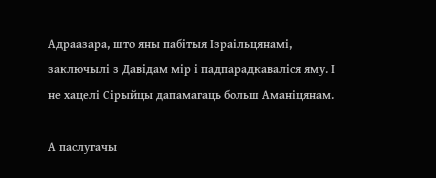Адраазара, што яны пабітыя Ізраільцянамі, заключылі з Давідам мір і падпарадкаваліся яму. І не хацелі Сірыйцы дапамагаць больш Аманіцянам.

А паслугачы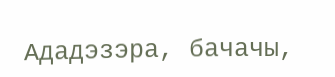Ададэзэра, бачачы,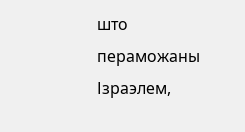што пераможаны Ізраэлем,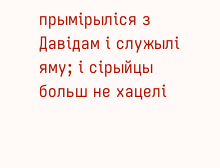прымірыліся з Давідам і служылі яму; і сірыйцы больш не хацелі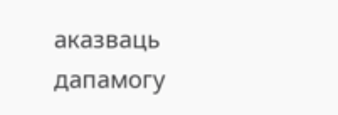аказваць дапамогу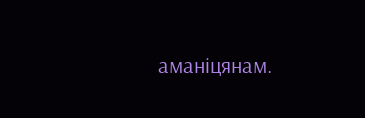аманіцянам.